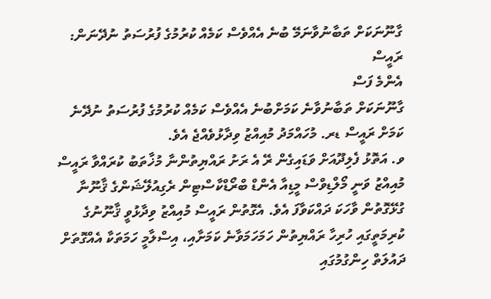ގާނޫނަކަށް ތަބާނުވާނަމޭ ބުނެ އެއްވެސް ކަމެއް ކުރުމުގެ ފުރުސަތު ނުދޭނަން: ރައީސް
އެންމެ ފަސް
ގާނޫނަކަށް ތަބާނުވާނެ ކަމަށްބުނެ އެއްވެސް ކަމެއް ކުރުމުގެ ފުރުސަތު ނުދޭނެ ކަމަށް ރައީސް ޑރ. މުހައްމަދު މުއިއްޒު ވިދާޅުވެއްޖެ އެވެ.
ވ. އަތޮޅު ފެލިދޫއަށް ވަޑައިގެން ރޭ އެ ރަށު ރައްޔިތުންނާ މުޚާތަބު ކުރައްވާ ރައީސް މުއިއްޒު ވަނީ މޯލްޑިވްސް މީޑިއާ އެންޑް ބްރޯޑްކާސްޓިން ރެގިއުލޭޝަންގެ ޤާނޫނާ ގުޅޭގޮތުން ވާހަކަ ދައްކަވާފަ އެވެ. އެގޮތުން ރައީސް މުއިއްޒު ވިދާޅުވީ ޤާނޫނުގެ ކުރިމަތީގައި ހުރިހާ ރައްޔިތުން ހަމަހަމަވާނެ ކަމަށާއި، އިސްލާމީ ހަމަތަކާ އެއްގޮތަށް ދައުލަތް ހިންގުމުގައި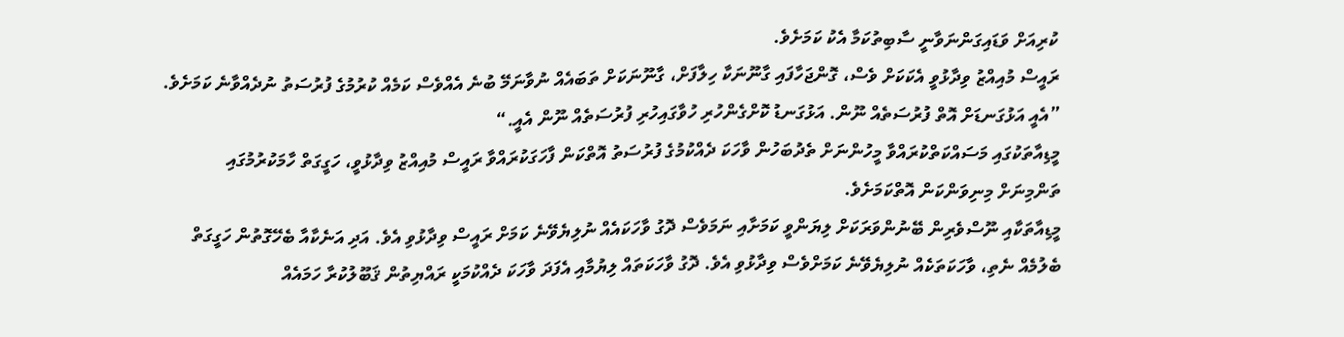ކުރިއަށް ވަޑައިގަންނަވާނީ ސާބިތުކަމާ އެކު ކަމަށެވެ.
ރައީސް މުއިއްޒު ވިދާޅުވީ އެކަކަށް ވެސް، ގޮންޖަހާފައި ގާނޫނަކާ ހިލާފަށް، ގާނޫނަކަށް ތަބައެއް ނުވާނަމޭ ބުނެ އެއްވެސް ކަމެއް ކުރުމުގެ ފުރުސަތު ނުދެއްވާނެ ކަމަށެވެ.
”އެއީ އަޅުގަނޑަށް އޮތް ފުރުސަތެއް ނޫން. އަޅުގަނޑު ކޮށްގެންހުރި ހުވާގައިހުރި ފުރުސަތެއް ނޫން އެއީ.“
މީޑިއާތަކުގައި މަސައްކަތްކުރައްވާ މީހުންނަށް ތެދުބަހުން ވާހަކަ ދެއްކުމުގެ ފުރުސަތު އޮތްކަން ފާހަގަކުރައްވާ ރައީސް މުއިއްޒު ވިދާޅުވީ، ހަގީގަތް ހާމަކުރުމުގައި ތަންމިނަށް މިނިވަންކަން އޮތްކަމަށެވެ.
މީޑިއާތަކާއި ނޫސްވެރިން ބޭނުންވަރަކަށް ލިޔަންވީ ކަމަށާއި ނަމަވެސް ދޮގު ވާހަކައެއް ނުލިޔެވޭނެ ކަމަށް ރައީސް ވިދާޅުވި އެވެ. އަދި އަނެކާއާ ބެހޭގޮތުން ހަގީގަތް ބެލުމެއް ނެތި، ވާހަކަތަކެއް ނުލިޔެވޭނެ ކަމަށްވެސް ވިދާޅުވި އެވެ. ދޮގު ވާހަކަތައް ލިޔުމާއި އެފަދަ ވާހަކަ ދެއްކުމަކީ ރައްޔިތުން ޤަބޫލުކުރާ ހަމައެއް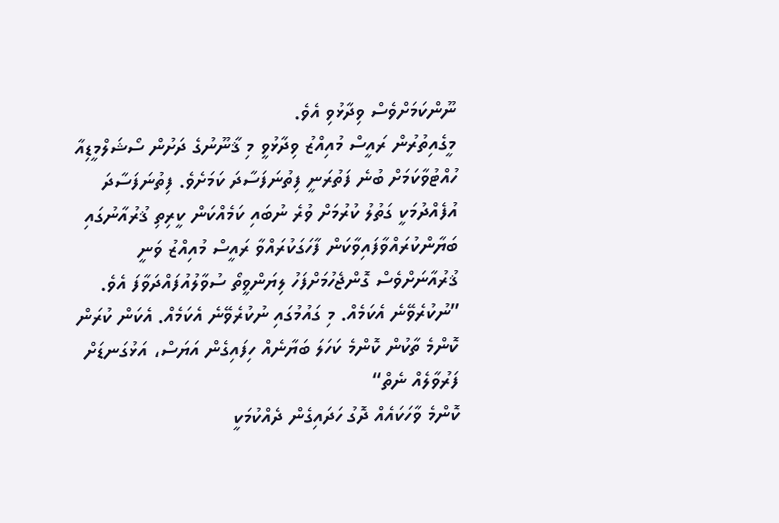ނޫންކަމަށްވެސް ވިދާޅުވި އެވެ.
މީގެއިތުރުން ރައީސް މުއިއްޒު ވިދާޅުވީ މި ޤާނޫނުގެ ދަށުން ސޯޝަލްމީޑިއާ ހުއްޓުވާކަމަށް ބުނެ ފަތުރަނީ ފިތުނަފަސާދަ ކަމަށެވެ. ފިތުނަފަސާދަ އުފެއްދުމަކީ ގަތުލު ކުރުމަށް ވުރެ ނުބައި ކަމެއްކަން ކީރިތި ޤުރުއާނުގައި ބަޔާންކުރައްވާފައިވާކަން ފާހަގަކުރައްވާ ރައީސް މުއިއްޒު ވަނީ ޤުރުއާނަށްވެސް ގޮންޖެހުމަށްފަހު ލިޔަންވީތޯ ސުވާލުއުފައްދަވާފަ އެވެ.
”ނުކުރެވޭނެ އެކަމެއް. މި ގައުމުގައި ނުކުރެވޭނެ އެކަމެއް. އެކަން ކުރަން ކޮންމެ ތާކުން ކޮންމެ ކަހަލަ ބަޔާނެއް ހިފައިގެން އަޔަސް، އަޅުގަނޑަށް ފަރުވާލެއް ނެތް“
ކޮންމެ ވާހަކައެއް ދޮގު ހަދައިގެން ދެއްކުމަކީ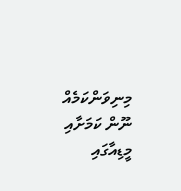މިނިވަންކަމެއް ނޫން ކަމަށާއި މީޑިއާގައި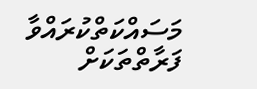މަސައްކަތްކުރައްވާ ފަރާތްތަކަށް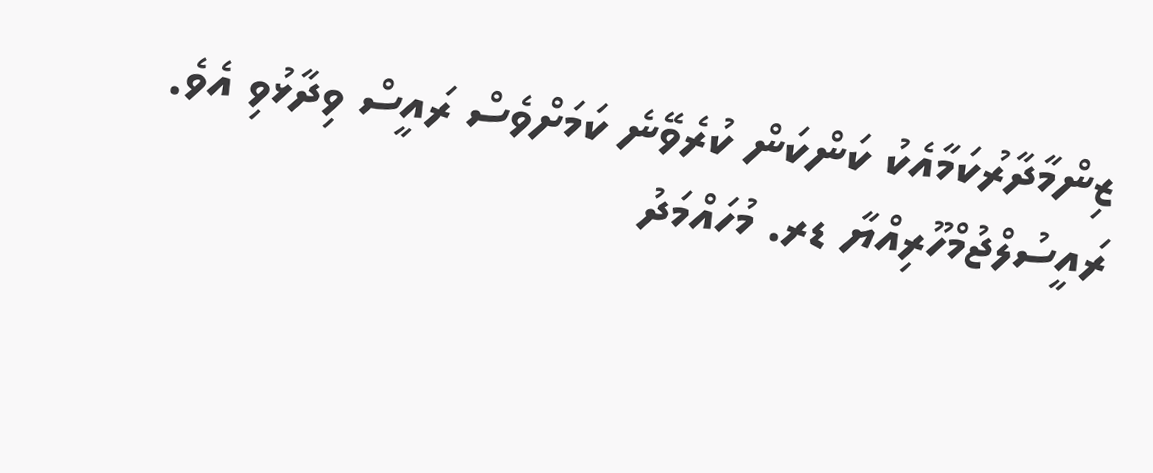ޒިންމާދާރުކަމާއެކު ކަންކަން ކުރެވޭނެ ކަމަށްވެސް ރައީސް ވިދާޅުވި އެވެ.
ރައީސުލްޖުމްހޫރިއްޔާ ޑރ. މުހައްމަދު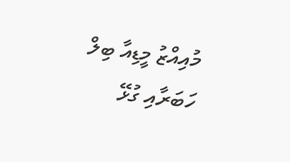މުއިއްޒު މީޑިއާ ބިލް
ހަބަރާއި ގުޅޭ